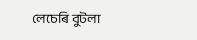লেচেৰি বুটলা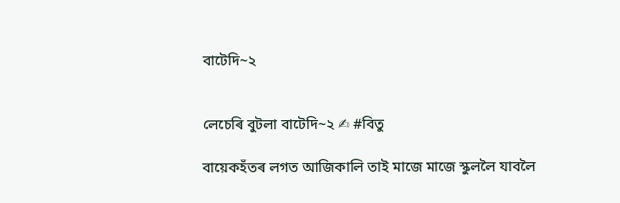বাটেদি~২


লেচেৰি বুটলা বাটেদি~২ ✍ #বিতু

বায়েকহঁতৰ লগত আজিকালি তাই মাজে মাজে স্কুললৈ যাবলৈ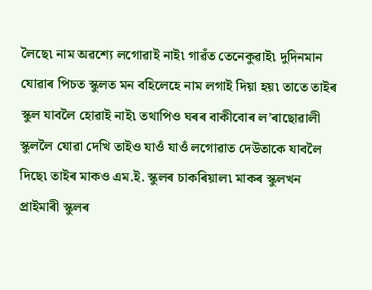লৈছে৷ নাম অৱশ্যে লগোৱাই নাই৷ গাৱঁত তেনেকুৱাই৷ দুদিনমান যোৱাৰ পিচত স্কুলত মন বহিলেহে নাম লগাই দিয়া হয়৷ তাতে তাইৰ স্কুল যাবলৈ হোৱাই নাই৷ তথাপিও ঘৰৰ বাকীবোৰ ল’ৰাছোৱালী স্কুললৈ যোৱা দেখি তাইও যাওঁ যাওঁ লগোৱাত দেউতাকে যাবলৈ দিছে৷ তাইৰ মাকও এম.ই. স্কুলৰ চাকৰিয়াল৷ মাকৰ স্কুলখন প্ৰাইমাৰী স্কুলৰ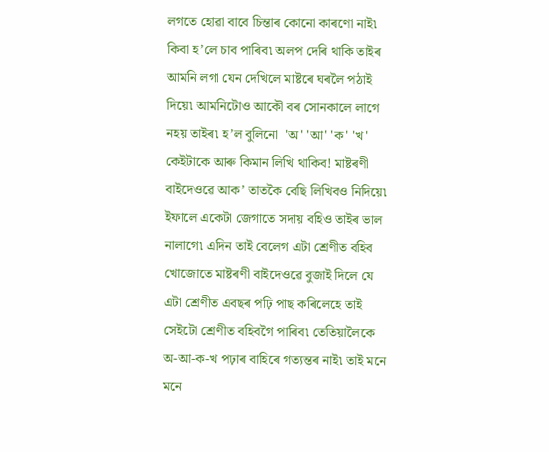লগতে হোৱা বাবে চিন্তাৰ কোনো কাৰণো নাই৷ কিবা হ’লে চাব পাৰিব৷ অলপ দেৰি থাকি তাইৰ আমনি লগা যেন দেখিলে মাষ্টৰে ঘৰলৈ পঠাই দিয়ে৷ আমনিটোও আকৌ বৰ সোনকালে লাগে নহয় তাইৰ৷ হ’ল বুলিনো  'অ' 'আ' 'ক' 'খ' কেইটাকে আৰু কিমান লিখি থাকিব! মাষ্টৰণী বাইদেওৱে আক’ তাতকৈ বেছি লিখিবও নিদিয়ে৷ ইফালে একেটা জেগাতে সদায় বহিও তাইৰ ভাল নালাগে৷ এদিন তাই বেলেগ এটা শ্ৰেণীত বহিব খোজোতে মাষ্টৰণী বাইদেওৱে বুজাই দিলে যে এটা শ্ৰেণীত এবছৰ পঢ়ি পাছ কৰিলেহে তাই সেইটো শ্ৰেণীত বহিবগৈ পাৰিব৷ তেতিয়ালৈকে অ-আ-ক-খ পঢ়াৰ বাহিৰে গত্যন্তৰ নাই৷ তাই মনে মনে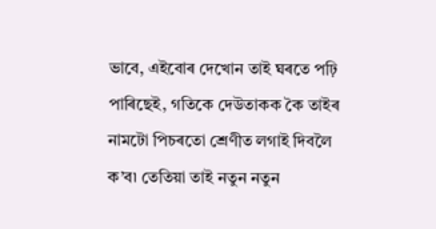ভাবে, এইবোৰ দেখোন তাই ঘৰতে পঢ়ি পাৰিছেই, গতিকে দেউতাকক কৈ তাইৰ নামটো পিচৰতো শ্ৰেণীত লগাই দিবলৈ ক’ব৷ তেতিয়া তাই নতুন নতুন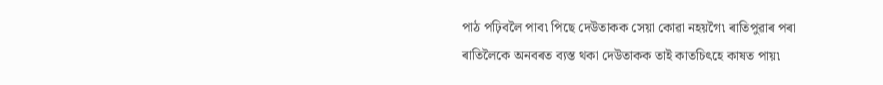পাঠ পঢ়িবলৈ পাব৷ পিছে দেউতাকক সেয়া কোৱা নহয়গৈ৷ ৰাতিপুৱাৰ পৰা ৰাতিলৈকে অনবৰত ব্যস্ত থকা দেউতাকক তাই কাতচিৎহে কাষত পায়৷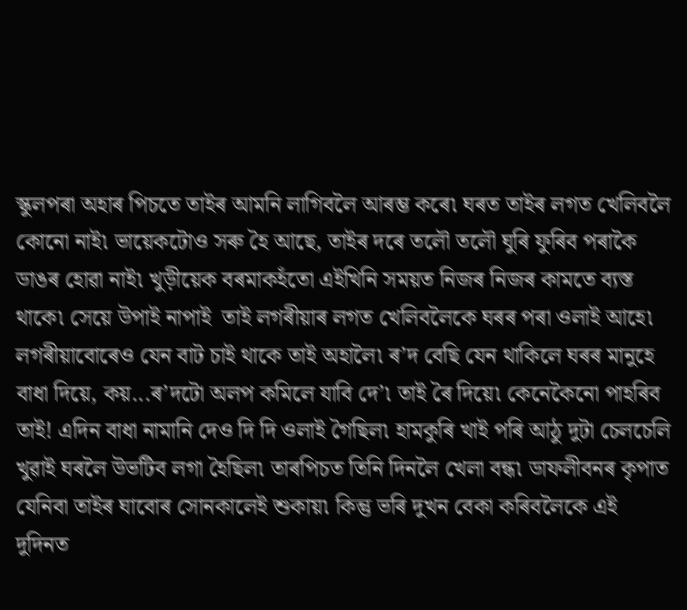স্কুলপৰা অহাৰ পিচতে তাইৰ আমনি লাগিবলৈ আৰম্ভ কৰে৷ ঘৰত তাইৰ লগত খেলিবলৈ কোনো নাই৷ ভায়েকটোও সৰু হৈ আছে, তাইৰ দৰে তলৌ তলৌ ঘুৰি ফুৰিব পৰাকৈ ডাঙৰ হোৱা নাই৷ খুড়ীয়েক বৰমাকহঁতো এইখিনি সময়ত নিজৰ নিজৰ কামতে ব্যস্ত থাকে৷ সেয়ে উপাই নাপাই  তাই লগৰীয়াৰ লগত খেলিবলৈকে ঘৰৰ পৰা ওলাই আহে৷ লগৰীয়াবোৰেও যেন বাট চাই থাকে তাই অহালৈ৷ ৰ’দ বেছি যেন থাকিলে ঘৰৰ মানুহে বাধা দিয়ে, কয়...ৰ’দটো অলপ কমিলে যাবি দে’৷ তাই ৰৈ দিয়ে৷ কেনেকৈনো পাহৰিব তাই! এদিন বাধা নামানি দেও দি দি ওলাই গৈছিল৷ হামকুৰি খাই পৰি আঠু দুটা চেলচেলি খুৱাই ঘৰলৈ উভটিব লগা হৈছিল৷ তাৰপিচত তিনি দিনলৈ খেলা বন্ধ৷ ডাফলীবনৰ কৃপাত যেনিবা তাইৰ ঘাবোৰ সোনকালেই শুকায়৷ কিন্তু ভৰি দুখন বেকা কৰিবলৈকে এই দুদিনত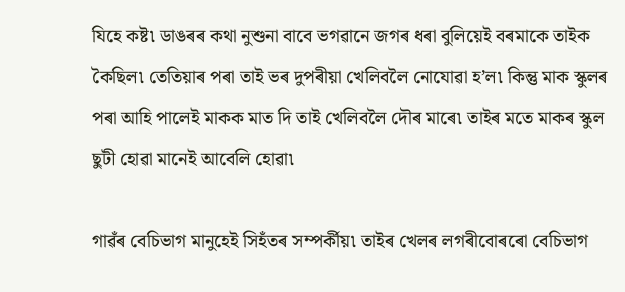যিহে কষ্ট৷ ডাঙৰৰ কথা নুশুনা বাবে ভগৱানে জগৰ ধৰা বুলিয়েই বৰমাকে তাইক কৈছিল৷ তেতিয়াৰ পৰা তাই ভৰ দুপৰীয়া খেলিবলৈ নোযোৱা হ’ল৷ কিন্তু মাক স্কুলৰ পৰা আহি পালেই মাকক মাত দি তাই খেলিবলৈ দৌৰ মাৰে৷ তাইৰ মতে মাকৰ স্কুল ছুটী হোৱা মানেই আবেলি হোৱা৷

গাৱঁৰ বেচিভাগ মানুহেই সিহঁতৰ সম্পৰ্কীয়৷ তাইৰ খেলৰ লগৰীবোৰৰো বেচিভাগ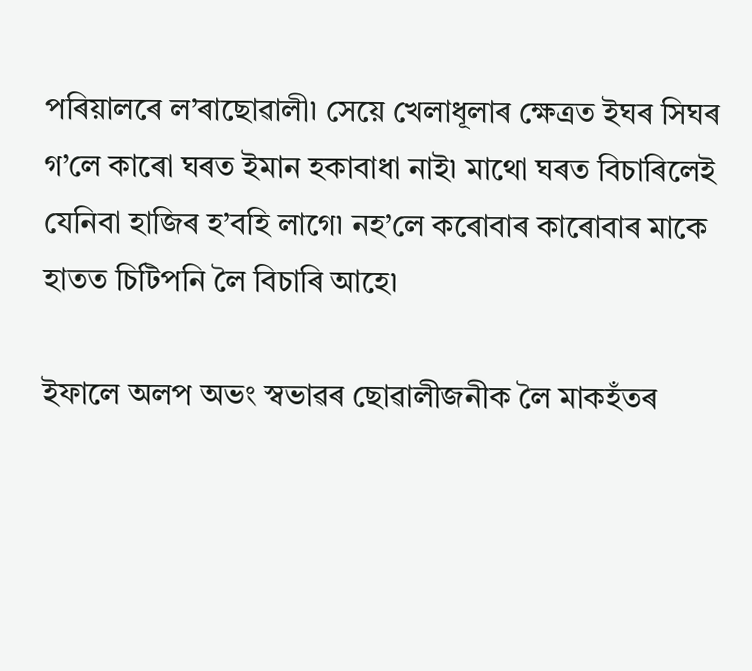পৰিয়ালৰে ল’ৰাছোৱালী৷ সেয়ে খেলাধূলাৰ ক্ষেত্ৰত ইঘৰ সিঘৰ গ’লে কাৰো ঘৰত ইমান হকাবাধা নাই৷ মাথো ঘৰত বিচাৰিলেই যেনিবা হাজিৰ হ’বহি লাগে৷ নহ’লে কৰোবাৰ কাৰোবাৰ মাকে হাতত চিটিপনি লৈ বিচাৰি আহে৷

ইফালে অলপ অভং স্বভাৱৰ ছোৱালীজনীক লৈ মাকহঁতৰ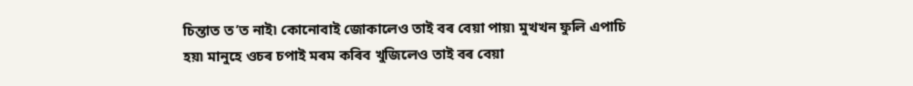চিন্তাত ত’ত নাই৷ কোনোবাই জোকালেও তাই বৰ বেয়া পায়৷ মুখখন ফুলি এপাচি হয়৷ মানুহে ওচৰ চপাই মৰম কৰিব খুজিলেও তাই বৰ বেয়া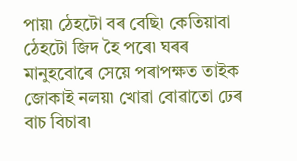পায়৷ ঠেহটো বৰ বেছি৷ কেতিয়াবা ঠেহটো জিদ হৈ পৰে৷ ঘৰৰ মানুহবোৰে সেয়ে পৰাপক্ষত তাইক জোকাই নলয়৷ খোৱা বোৱাতো ঢেৰ বাচ বিচাৰ৷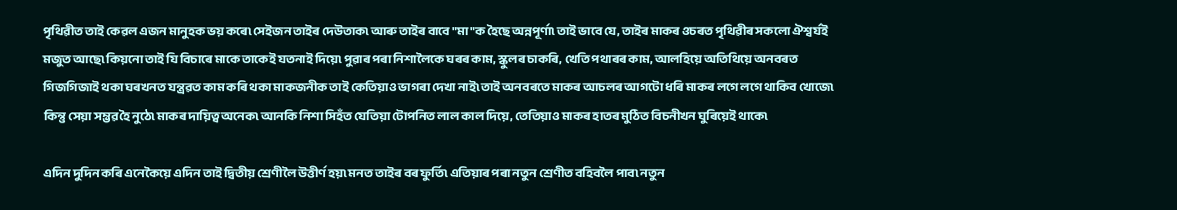পৃথিৱীত তাই কেৱল এজন মানুহক ভয় কৰে৷ সেইজন তাইৰ দেউতাক৷ আৰু তাইৰ বাবে "মা"ক হৈছে অন্নপূৰ্ণা৷ তাই ভাবে যে, তাইৰ মাকৰ ওচৰত পৃথিৱীৰ সকলো ঐশ্বৰ্যই মজুত আছে৷ কিয়নো তাই যি বিচাৰে মাকে তাকেই যতনাই দিয়ে৷ পুৱাৰ পৰা নিশালৈকে ঘৰৰ কাম, স্কুলৰ চাকৰি, খেতি পথাৰৰ কাম, আলহিয়ে অতিথিয়ে অনবৰত গিজগিজাই থকা ঘৰখনত যন্ত্ৰৱত কাম কৰি থকা মাকজনীক তাই কেতিয়াও ভাগৰা দেখা নাই৷ তাই অনবৰতে মাকৰ আচলৰ আগটো ধৰি মাকৰ লগে লগে থাকিব খোজে৷ কিন্তু সেয়া সম্ভৱ হৈ নুঠে৷ মাকৰ দায়িত্ব অনেক৷ আনকি নিশা সিহঁত যেতিয়া টোপনিত লাল কাল দিয়ে, তেতিয়াও মাকৰ হাতৰ মুঠিত বিচনীখন ঘুৰিয়েই থাকে৷

এদিন দুদিন কৰি এনেকৈয়ে এদিন তাই দ্বিতীয় শ্ৰেণীলৈ উত্তীৰ্ণ হয়৷ মনত তাইৰ বৰ ফুৰ্তি৷ এতিয়াৰ পৰা নতুন শ্ৰেণীত বহিবলৈ পাব৷ নতুন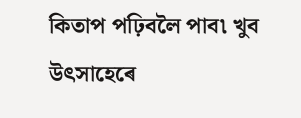কিতাপ পঢ়িবলৈ পাব৷ খুব উৎসাহেৰে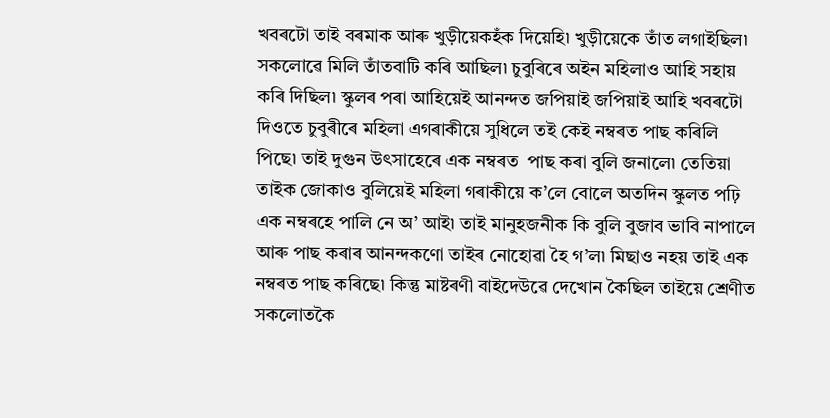খবৰটো তাই বৰমাক আৰু খুড়ীয়েকহঁক দিয়েহি৷ খুড়ীয়েকে তাঁত লগাইছিল৷ সকলোৱে মিলি তাঁতবাটি কৰি আছিল৷ চুবুৰিৰে অইন মহিলাও আহি সহায় কৰি দিছিল৷ স্কুলৰ পৰা আহিয়েই আনন্দত জপিয়াই জপিয়াই আহি খবৰটো দিওতে চুবুৰীৰে মহিলা এগৰাকীয়ে সুধিলে তই কেই নম্বৰত পাছ কৰিলি পিছে৷ তাই দুগুন উৎসাহেৰে এক নম্বৰত  পাছ কৰা বুলি জনালে৷ তেতিয়া তাইক জোকাও বুলিয়েই মহিলা গৰাকীয়ে ক’লে বোলে অতদিন স্কুলত পঢ়ি এক নম্বৰহে পালি নে অ’ আই৷ তাই মানুহজনীক কি বুলি বুজাব ভাবি নাপালে আৰু পাছ কৰাৰ আনন্দকণো তাইৰ নোহোৱা হৈ গ’ল৷ মিছাও নহয় তাই এক নম্বৰত পাছ কৰিছে৷ কিন্তু মাষ্টৰণী বাইদেউৱে দেখোন কৈছিল তাইয়ে শ্ৰেণীত সকলোতকৈ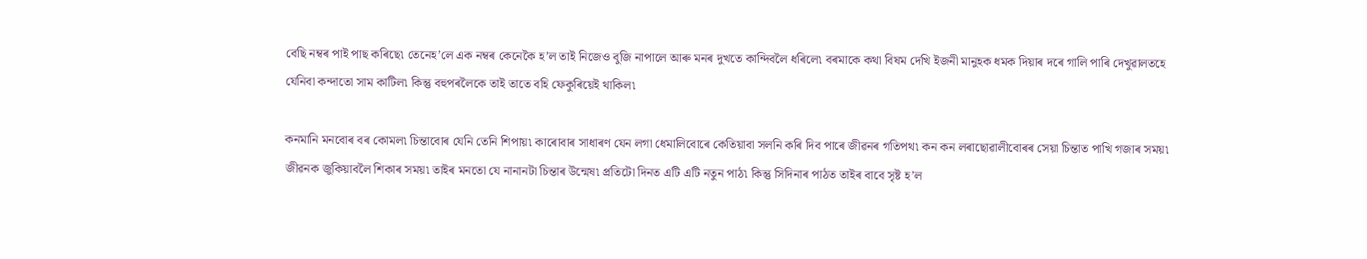বেছি নম্বৰ পাই পাছ কৰিছে৷ তেনেহ’লে এক নম্বৰ কেনেকৈ হ’ল তাই নিজেও বুজি নাপালে আৰু মনৰ দুখতে কান্দিবলৈ ধৰিলে৷ বৰমাকে কথা বিষম দেখি ইজনী মানুহক ধমক দিয়াৰ দৰে গালি পাৰি দেখুৱালতহে যেনিবা কন্দাতো সাম কাটিল৷ কিন্তু বহুপৰলৈকে তাই তাতে বহি ফেকুৰিয়েই থাকিল৷

কনমানি মনবোৰ বৰ কোমল৷ চিন্তাবোৰ যেনি তেনি শিপায়৷ কাৰোবাৰ সাধাৰণ যেন লগা ধেমালিবোৰে কেতিয়াবা সলনি কৰি দিব পাৰে জীৱনৰ গতিপথ৷ কন কন লৰাছোৱালীবোৰৰ সেয়া চিন্তাত পাখি গজাৰ সময়৷ জীৱনক জুকিয়াবলৈ শিকাৰ সময়৷ তাইৰ মনতো যে নানানটা চিন্তাৰ উন্মেষ৷ প্ৰতিটো দিনত এটি এটি নতুন পাঠ৷ কিন্তু সিদিনাৰ পাঠত তাইৰ বাবে সৃষ্ট হ’ল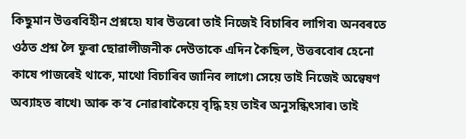কিছুমান উত্তৰবিহীন প্ৰশ্নহে৷ যাৰ উত্তৰো তাই নিজেই বিচাৰিব লাগিব৷ অনবৰতে ওঠত প্ৰশ্ন লৈ ফুৰা ছোৱালীজনীক দেউতাকে এদিন কৈছিল, উত্তৰবোৰ হেনো কাষে পাজৰেই থাকে, মাথো বিচাৰিব জানিব লাগে৷ সেয়ে তাই নিজেই অন্বেষণ অব্যাহত ৰাখে৷ আৰু ক’ব নোৱাৰাকৈয়ে বৃদ্ধি হয় তাইৰ অনুসন্ধিৎসাৰ৷ তাই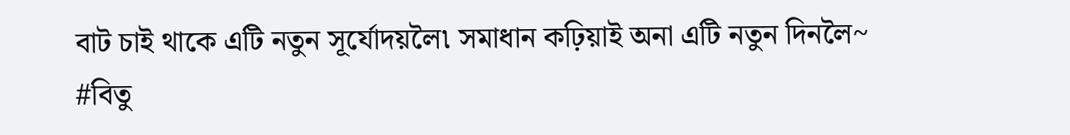বাট চাই থাকে এটি নতুন সূৰ্যোদয়লৈ৷ সমাধান কঢ়িয়াই অনা এটি নতুন দিনলৈ~
#বিতু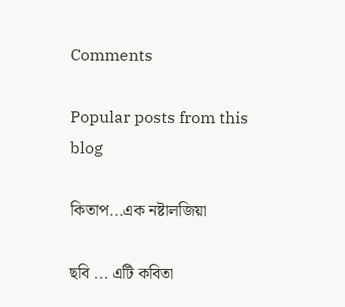Comments

Popular posts from this blog

কিতাপ...এক নষ্টালজিয়া

ছবি ... এটি কবিতা